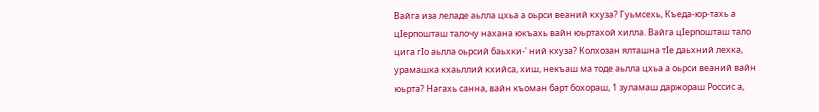Вайга иза леладе аьлла цхьа а оьрси веаний кхуза? Гуьмсехь, Къеда-юр-тахь а цӏерпошташ талочу нахана юкъахь вайн юьртахой хилла. Вайга цӏерпошташ тало цига гӏо аьлла оьрсий баьхки-' ний кхуза? Колхозан ялташна тӏе даьхний лехка, урамашка кхаьллий кхийса, хиш, некъаш ма тоде аьлла цхьа а оьрси веаний вайн юьрта? Нагахь санна, вайн къоман барт бохораш, 1 зуламаш даржораш Россис а,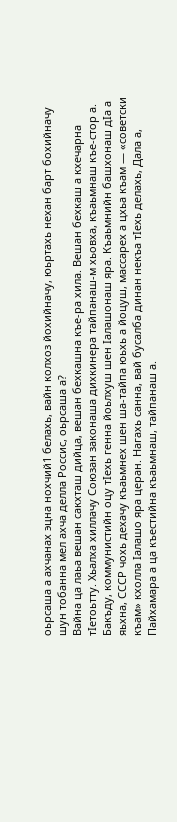оьрсаша а ахчанах эцна нохчий1 белахь, вайн колхоз йохийначу, юьртахь нехан барт бохийначу шун тобанна мел ахча делла Россис, оьрсаша а?
Вайна ца лаьа вешан сакхташ дийца, вешан бехкашна къе-ра хила. Вешан бехкаш а кхечарна тӏетоьтту. Хьалха хиллачу Союзан законаша дихкинера тайпанаш-м хьовха, къаьмнаш къе-стор а. Бакъду, коммунистийн оцу тӏехь генна йоьлхуш шен ӏалашонаш яра. Къаьмнийн башхонаш дӏа а яьхна, СССР чохь дехачу къаьмнех шен ша-тайпа юьхь а йоцуш, массарех а цхьа къам — «советски къам» кхолла ӏалашо яра церан. Нагахь санна, вай бусалба динан некъа тӏехь делахь, Дала а, Пайхамара а ца къестийна къаьмнаш, тайпанаш а.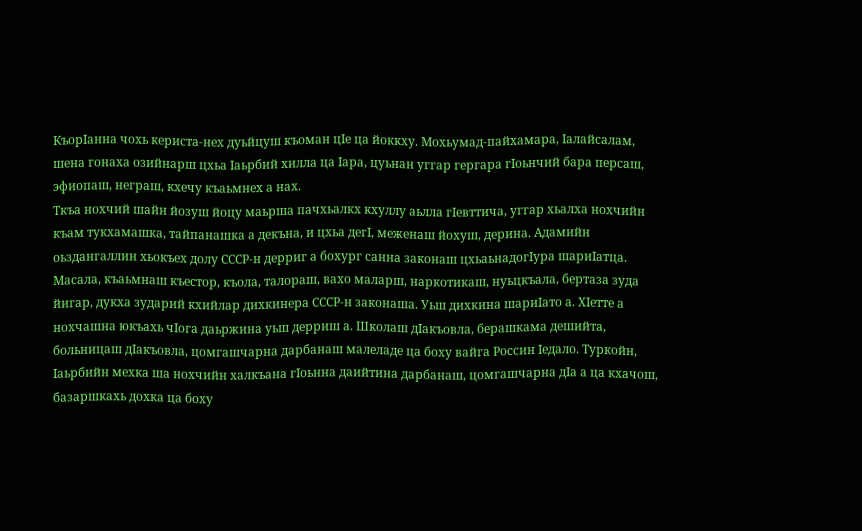Къорӏанна чохь кериста-нех дуьйцуш къоман цӏе ца йоккху. Мохьумад-пайхамара, ӏалайсалам, шена гонаха озийнарш цхьа ӏаьрбий хилла ца ӏара, цуьнан уггар гергара гӏоьнчий бара персаш, эфиопаш, неграш, кхечу къаьмнех а нах.
Ткъа нохчий шайн йозуш йоцу маьрша пачхьалкх кхуллу аьлла гӏевттича, уггар хьалха нохчийн къам тукхамашка, тайпанашка а декъна, и цхьа дегӏ, меженаш йохуш, дерина. Адамийн оьздангаллин хьокъех долу СССР-н дерриг а бохург санна законаш цхьаьнадогӏура шариӏатца. Масала, къаьмнаш къестор, къола, талораш, вахо маларш, наркотикаш, нуьцкъала, бертаза зуда йигар, дукха зударий кхийлар дихкинера СССР-н законаша. Уьш дихкина шариӏато а. Хӏетте а нохчашна юкъахь чӏога даьржина уьш дерриш а. Школаш дӏакъовла, берашкама дешийта, больницаш дӏакъовла, цомгашчарна дарбанаш малеладе ца боху вайга Россин ӏедало. Туркойн, ӏаьрбийн мехка ша нохчийн халкъана гӏоьнна даийтина дарбанаш, цомгашчарна дӏа а ца кхачош, базаршкахь дохка ца боху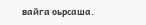вайга оьрсаша.